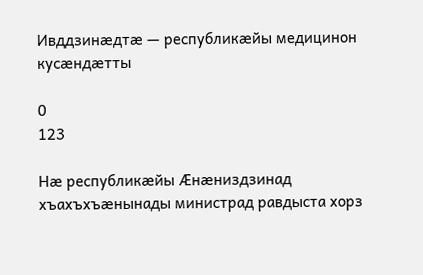Ивддзинæдтæ — республикæйы медицинон кусæндæтты

0
123

Нæ республикæйы Æнæниздзинад хъахъхъæнынады министрад равдыста хорз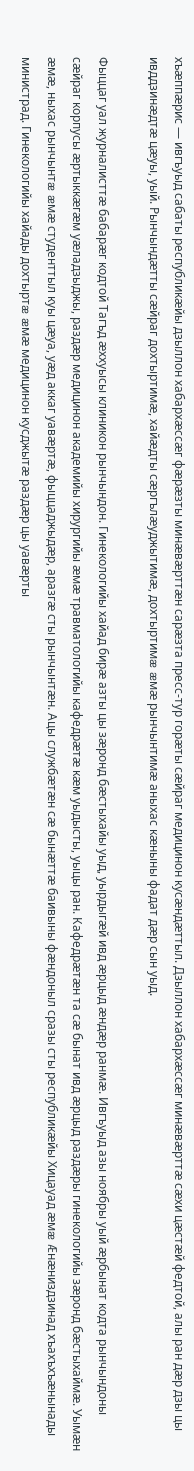хъæппæрис — ивгъуыд сабаты республикæйы дзыллон хабархæссæг фæрæзты минæвæрттæн сарæзта пресс-тур горæты сæйраг медицинон кусæндæттыл. Дзыллон хабархæссæг минæвæрттæ сæхи цæстæй федтой, алы ран дæр дзы цы ивддзинæдтæ цæуы, уый. Рынчындæтты сæйраг дохтыртимæ, хайæдты сæргълæуджытимæ, дохтыртимæ æмæ рынчынтимæ аныхас кæныны фадат дæр сын уыд.

Фыццаг уал журналисттæ бабарæг кодтой Тагъд æххуысы клиникон рынчындон. Гинекологийы хайад бирæ азты цы зæронд бæстыхайы уыд, уырдыгæй ивд æрцыд æндæр ранмæ. Ивгъуыд азы ноябры уый æрбынат кодта рынчындоны сæйраг корпусы æртыккæгæм уæладзыджы, раздæр медицинон академийы хирургийы æмæ травматологийы кафедрæтæ кæм уыдысты, уыцы ран. Кафедрæтæн та сæ бынат ивд æрцыд раздæры гинекологийы зæронд бæстыхаймæ. Уымæн æмæ, ныхас рынчынтæ æмæ студенттыл куы цæуа, уæд аккаг уавæртæ, фыццаджыдæр, аразгæ сты рынчынтæн. Ацы службæтæн сæ бынæттæ баивыны фæндоныл сразы сты республикæйы Хицауад æмæ Æнæниздзинад хъахъхъæнынады министрад. Гинекологийы хайады дохтыртæ æмæ медицинон кусджытæ раздæр цы уавæрты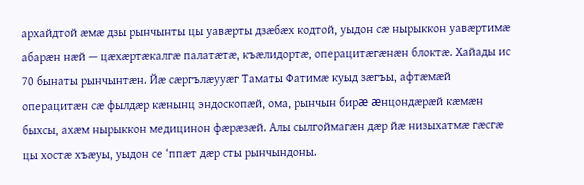архайдтой æмæ дзы рынчынты цы уавæрты дзæбæх кодтой, уыдон сæ нырыккон уавæртимæ абарæн нæй — цæхæртæкалгæ палатæтæ, къæлидортæ, операцитæгæнæн блоктæ. Хайады ис 70 бынаты рынчынтæн. Йæ сæргълæууæг Таматы Фатимæ куыд зæгъы, афтæмæй операцитæн сæ фылдæр кæнынц эндоскопæй, ома, рынчын бирæ æнцондæрæй кæмæн быхсы, ахæм нырыккон медицинон фæрæзæй. Алы сылгоймагæн дæр йæ низыхатмæ гæсгæ цы хостæ хъæуы, уыдон се ‘ппæт дæр сты рынчындоны.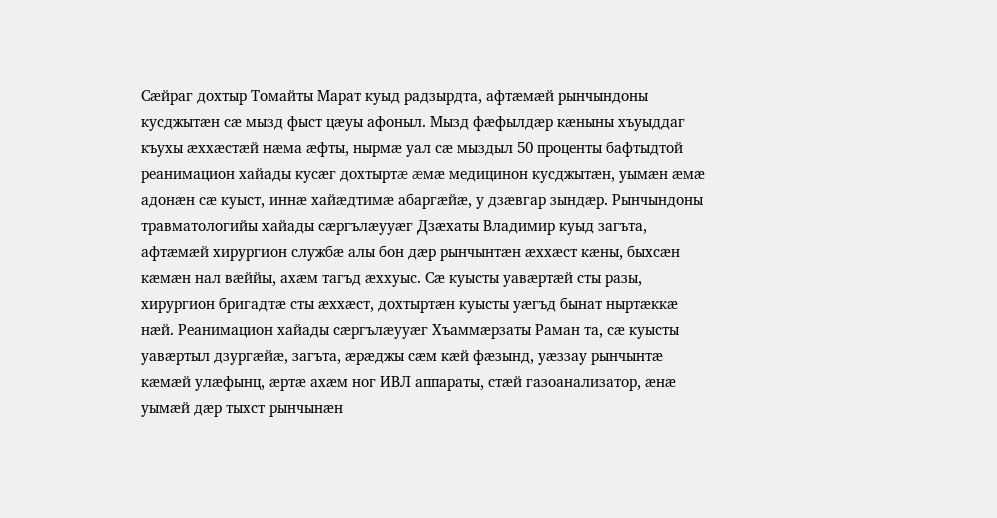Сæйраг дохтыр Томайты Марат куыд радзырдта, афтæмæй рынчындоны кусджытæн сæ мызд фыст цæуы афоныл. Мызд фæфылдæр кæныны хъуыддаг къухы æххæстæй нæма æфты, нырмæ уал сæ мыздыл 50 проценты бафтыдтой реанимацион хайады кусæг дохтыртæ æмæ медицинон кусджытæн, уымæн æмæ адонæн сæ куыст, иннæ хайæдтимæ абаргæйæ, у дзæвгар зындæр. Рынчындоны травматологийы хайады сæргълæууæг Дзæхаты Владимир куыд загъта, афтæмæй хирургион службæ алы бон дæр рынчынтæн æххæст кæны, быхсæн кæмæн нал вæййы, ахæм тагъд æххуыс. Сæ куысты уавæртæй сты разы, хирургион бригадтæ сты æххæст, дохтыртæн куысты уæгъд бынат ныртæккæ нæй. Реанимацион хайады сæргълæууæг Хъаммæрзаты Раман та, сæ куысты уавæртыл дзургæйæ, загъта, æрæджы сæм кæй фæзынд, уæззау рынчынтæ кæмæй улæфынц, æртæ ахæм ног ИВЛ аппараты, стæй газоанализатор, æнæ уымæй дæр тыхст рынчынæн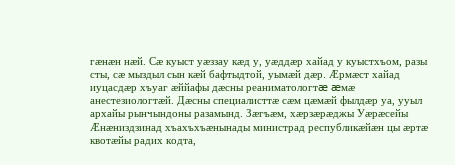гæнæн нæй. Сæ куыст уæззау кæд у, уæддæр хайад у куыстхъом, разы сты, сæ мыздыл сын кæй бафтыдтой, уымæй дæр. Æрмæст хайад иуцасдæр хъуаг æййафы дæсны реаниматологтæ æмæ анестезиологтæй. Дæсны специалисттæ сæм цæмæй фылдæр уа, ууыл архайы рынчындоны разамынд. Зæгъæм, хæрзæрæджы Уæрæсейы Æнæниздзинад хъахъхъæнынады министрад республикæйæн цы æртæ квотæйы радих кодта,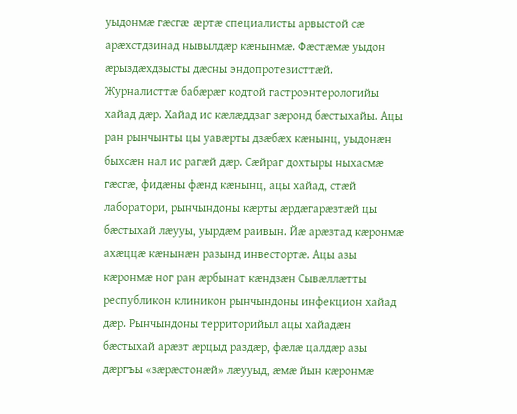уыдонмæ гæсгæ æртæ специалисты арвыстой сæ арæхстдзинад нывылдæр кæнынмæ. Фæстæмæ уыдон æрыздæхдзысты дæсны эндопротезисттæй. Журналисттæ бабæрæг кодтой гастроэнтерологийы хайад дæр. Хайад ис кæлæддзаг зæронд бæстыхайы. Ацы ран рынчынты цы уавæрты дзæбæх кæнынц, уыдонæн быхсæн нал ис рагæй дæр. Сæйраг дохтыры ныхасмæ гæсгæ, фидæны фæнд кæнынц, ацы хайад, стæй лаборатори, рынчындоны кæрты æрдæгарæзтæй цы бæстыхай лæууы, уырдæм раивын. Йæ арæзтад кæронмæ ахæццæ кæнынæн разынд инвестортæ. Ацы азы кæронмæ ног ран æрбынат кæндзæн Сывæллæтты республикон клиникон рынчындоны инфекцион хайад дæр. Рынчындоны территорийыл ацы хайадæн бæстыхай арæзт æрцыд раздæр, фæлæ цалдæр азы дæргъы «зæрæстонæй» лæууыд, æмæ йын кæронмæ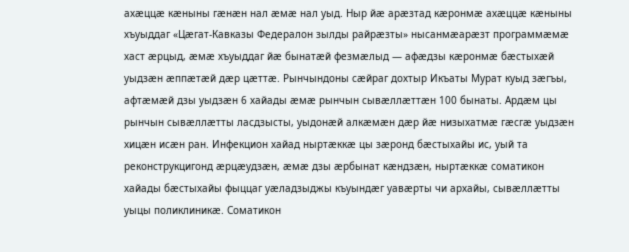ахæццæ кæныны гæнæн нал æмæ нал уыд. Ныр йæ арæзтад кæронмæ ахæццæ кæныны хъуыддаг «Цæгат-Кавказы Федералон зылды райрæзты» нысанмæарæзт программæмæ хаст æрцыд, æмæ хъуыддаг йæ бынатæй фезмæлыд — афæдзы кæронмæ бæстыхæй уыдзæн æппæтæй дæр цæттæ. Рынчындоны сæйраг дохтыр Икъаты Мурат куыд зæгъы, афтæмæй дзы уыдзæн 6 хайады æмæ рынчын сывæллæттæн 100 бынаты. Ардæм цы рынчын сывæллæтты ласдзысты, уыдонæй алкæмæн дæр йæ низыхатмæ гæсгæ уыдзæн хицæн исæн ран. Инфекцион хайад ныртæккæ цы зæронд бæстыхайы ис, уый та реконструкцигонд æрцæудзæн, æмæ дзы æрбынат кæндзæн, ныртæккæ соматикон хайады бæстыхайы фыццаг уæладзыджы къуындæг уавæрты чи архайы, сывæллæтты уыцы поликлиникæ. Соматикон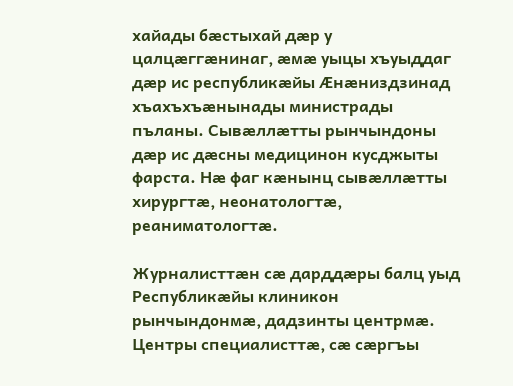хайады бæстыхай дæр у цалцæггæнинаг, æмæ уыцы хъуыддаг дæр ис республикæйы Æнæниздзинад хъахъхъæнынады министрады пъланы. Сывæллæтты рынчындоны дæр ис дæсны медицинон кусджыты фарста. Нæ фаг кæнынц сывæллæтты хирургтæ, неонатологтæ, реаниматологтæ.

Журналисттæн сæ дарддæры балц уыд Республикæйы клиникон рынчындонмæ, дадзинты центрмæ. Центры специалисттæ, сæ сæргъы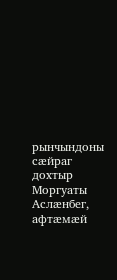рынчындоны сæйраг дохтыр Моргуаты Аслæнбег, афтæмæй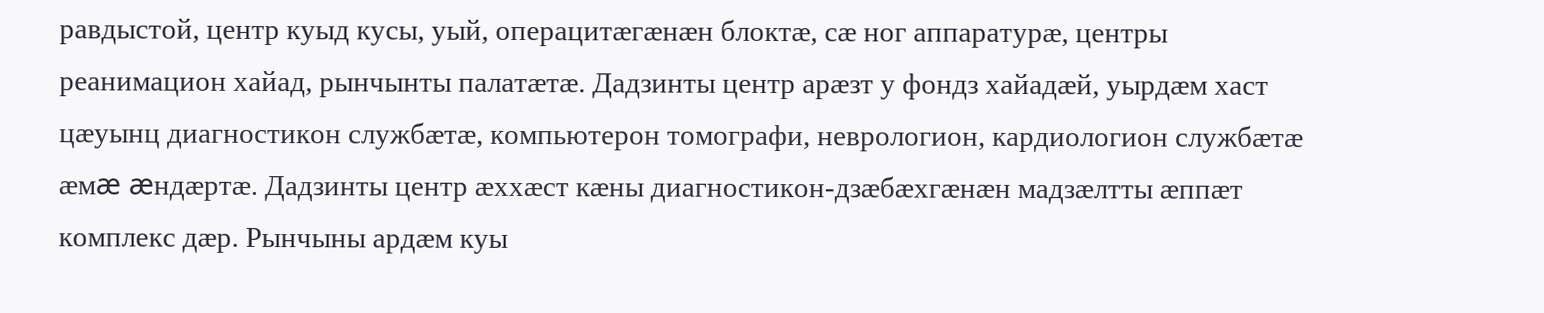равдыстой, центр куыд кусы, уый, операцитæгæнæн блоктæ, сæ ног аппаратурæ, центры реанимацион хайад, рынчынты палатæтæ. Дадзинты центр арæзт у фондз хайадæй, уырдæм хаст цæуынц диагностикон службæтæ, компьютерон томографи, неврологион, кардиологион службæтæ æмæ æндæртæ. Дадзинты центр æххæст кæны диагностикон-дзæбæхгæнæн мадзæлтты æппæт комплекс дæр. Рынчыны ардæм куы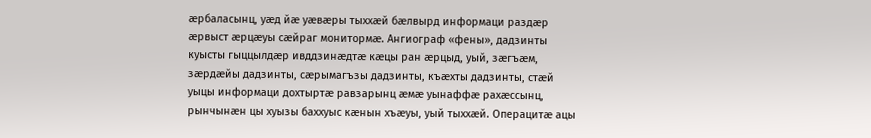æрбаласынц, уæд йæ уæвæры тыххæй бæлвырд информаци раздæр æрвыст æрцæуы сæйраг монитормæ. Ангиограф «фены», дадзинты куысты гыццылдæр ивддзинæдтæ кæцы ран æрцыд, уый, зæгъæм, зæрдæйы дадзинты, сæрымагъзы дадзинты, къæхты дадзинты, стæй уыцы информаци дохтыртæ равзарынц æмæ уынаффæ рахæссынц, рынчынæн цы хуызы баххуыс кæнын хъæуы, уый тыххæй. Операцитæ ацы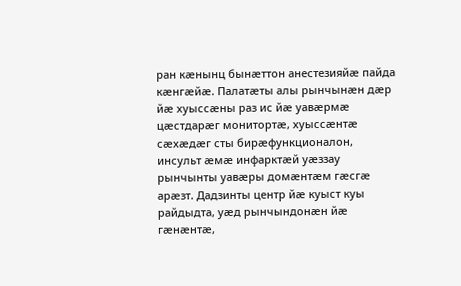ран кæнынц бынæттон анестезияйæ пайда кæнгæйæ. Палатæты алы рынчынæн дæр йæ хуыссæны раз ис йæ уавæрмæ цæстдарæг монитортæ, хуыссæнтæ сæхæдæг сты бирæфункционалон, инсульт æмæ инфарктæй уæззау рынчынты уавæры домæнтæм гæсгæ арæзт. Дадзинты центр йæ куыст куы райдыдта, уæд рынчындонæн йæ гæнæнтæ,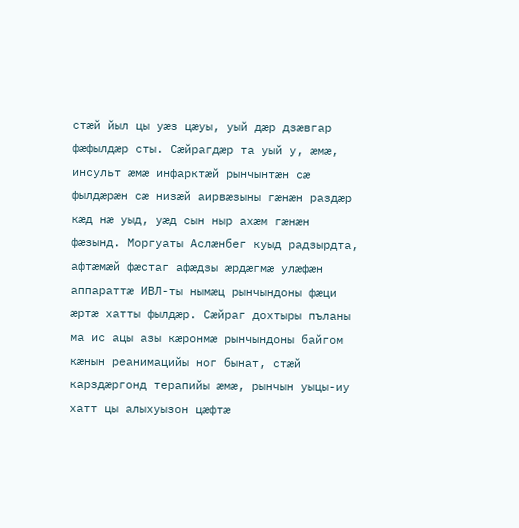стæй йыл цы уæз цæуы, уый дæр дзæвгар фæфылдæр сты. Сæйрагдæр та уый у, æмæ, инсульт æмæ инфарктæй рынчынтæн сæ фылдæрæн сæ низæй аирвæзыны гæнæн раздæр кæд нæ уыд, уæд сын ныр ахæм гæнæн фæзынд. Моргуаты Аслæнбег куыд радзырдта, афтæмæй фæстаг афæдзы æрдæгмæ улæфæн аппараттæ ИВЛ-ты нымæц рынчындоны фæци æртæ хатты фылдæр. Сæйраг дохтыры пъланы ма ис ацы азы кæронмæ рынчындоны байгом кæнын реанимацийы ног бынат, стæй карздæргонд терапийы æмæ, рынчын уыцы-иу хатт цы алыхуызон цæфтæ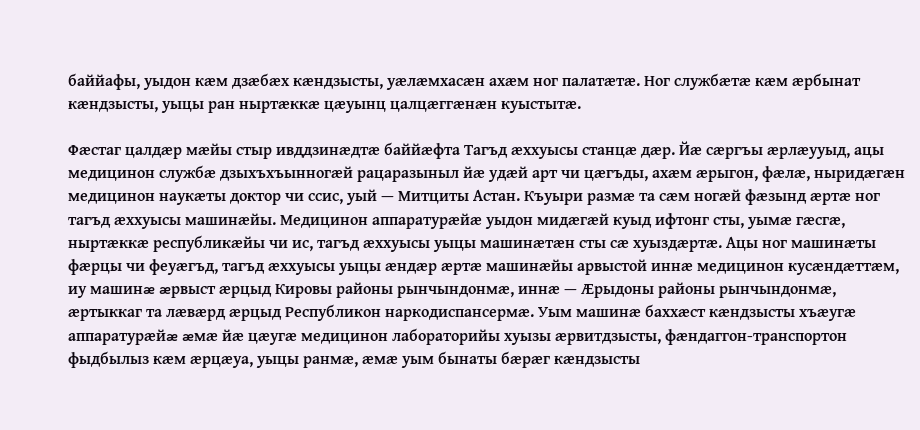баййафы, уыдон кæм дзæбæх кæндзысты, уæлæмхасæн ахæм ног палатæтæ. Ног службæтæ кæм æрбынат кæндзысты, уыцы ран ныртæккæ цæуынц цалцæггæнæн куыстытæ.

Фæстаг цалдæр мæйы стыр ивддзинæдтæ баййæфта Тагъд æххуысы станцæ дæр. Йæ сæргъы æрлæууыд, ацы медицинон службæ дзыхъхъынногæй рацаразыныл йæ удæй арт чи цæгъды, ахæм æрыгон, фæлæ, ныридæгæн медицинон наукæты доктор чи ссис, уый — Митциты Астан. Къуыри размæ та сæм ногæй фæзынд æртæ ног тагъд æххуысы машинæйы. Медицинон аппаратурæйæ уыдон мидæгæй куыд ифтонг сты, уымæ гæсгæ, ныртæккæ республикæйы чи ис, тагъд æххуысы уыцы машинæтæн сты сæ хуыздæртæ. Ацы ног машинæты фæрцы чи феуæгъд, тагъд æххуысы уыцы æндæр æртæ машинæйы арвыстой иннæ медицинон кусæндæттæм, иу машинæ æрвыст æрцыд Кировы районы рынчындонмæ, иннæ — Æрыдоны районы рынчындонмæ, æртыккаг та лæвæрд æрцыд Республикон наркодиспансермæ. Уым машинæ баххæст кæндзысты хъæугæ аппаратурæйæ æмæ йæ цæугæ медицинон лабораторийы хуызы æрвитдзысты, фæндаггон-транспортон фыдбылыз кæм æрцæуа, уыцы ранмæ, æмæ уым бынаты бæрæг кæндзысты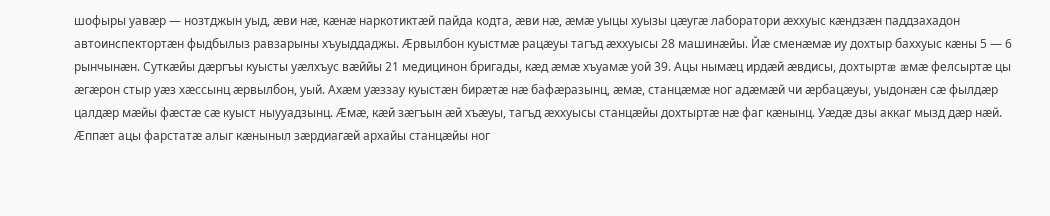шофыры уавæр — нозтджын уыд, æви нæ, кæнæ наркотиктæй пайда кодта, æви нæ, æмæ уыцы хуызы цæугæ лаборатори æххуыс кæндзæн паддзахадон автоинспектортæн фыдбылыз равзарыны хъуыддаджы. Æрвылбон куыстмæ рацæуы тагъд æххуысы 28 машинæйы. Йæ сменæмæ иу дохтыр баххуыс кæны 5 — 6 рынчынæн. Суткæйы дæргъы куысты уæлхъус вæййы 21 медицинон бригады, кæд æмæ хъуамæ уой 39. Ацы нымæц ирдæй æвдисы, дохтыртæ æмæ фелсыртæ цы æгæрон стыр уæз хæссынц æрвылбон, уый. Ахæм уæззау куыстæн бирæтæ нæ бафæразынц, æмæ, станцæмæ ног адæмæй чи æрбацæуы, уыдонæн сæ фылдæр цалдæр мæйы фæстæ сæ куыст ныууадзынц. Æмæ, кæй зæгъын æй хъæуы, тагъд æххуысы станцæйы дохтыртæ нæ фаг кæнынц. Уæдæ дзы аккаг мызд дæр нæй. Æппæт ацы фарстатæ алыг кæныныл зæрдиагæй архайы станцæйы ног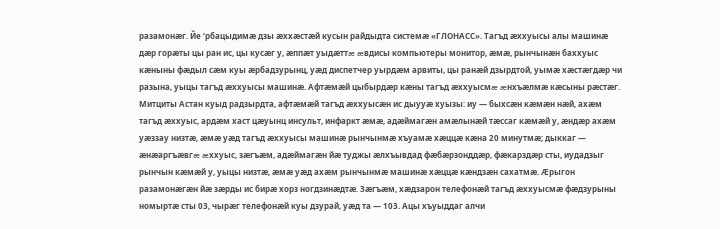разамонæг. Йе ‘рбацыдимæ дзы æххæстæй кусын райдыдта системæ «ГЛОНАСС». Тагъд æххуысы алы машинæ дæр горæты цы ран ис, цы кусæг у, æппæт уыдæттæ æвдисы компьютеры монитор, æмæ, рынчынæн баххуыс кæныны фæдыл сæм куы æрбадзурынц, уæд диспетчер уырдæм арвиты, цы ранæй дзырдтой, уымæ хæстæгдæр чи разына, уыцы тагъд æххуысы машинæ. Афтæмæй цыбырдæр кæны тагъд æххуысмæ æнхъæлмæ кæсыны рæстæг. Митциты Астан куыд радзырдта, афтæмæй тагъд æххуысæн ис дыууæ хуызы: иу — быхсæн кæмæн нæй, ахæм тагъд æххуыс, ардæм хаст цæуынц инсульт, инфаркт æмæ, адæймагæн амæлынæй тæссаг кæмæй у, æндæр ахæм уæззау низтæ, æмæ уæд тагъд æххуысы машинæ рынчынмæ хъуамæ хæццæ кæна 20 минутмæ; дыккаг — æнæаргъæвгæ æххуыс, зæгъæм, адæймагæн йæ туджы æлхъывдад фæбæрзонддæр, фæкарздæр сты, иудадзыг рынчын кæмæй у, уыцы низтæ, æмæ уæд ахæм рынчынмæ машинæ хæццæ кæндзæн сахатмæ. Æрыгон разамонæгæн йæ зæрды ис бирæ хорз ногдзинæдтæ. Зæгъæм, хæдзарон телефонæй тагъд æххуысмæ фæдзурыны номыртæ сты 03, чырæг телефонæй куы дзурай, уæд та — 103. Ацы хъуыддаг алчи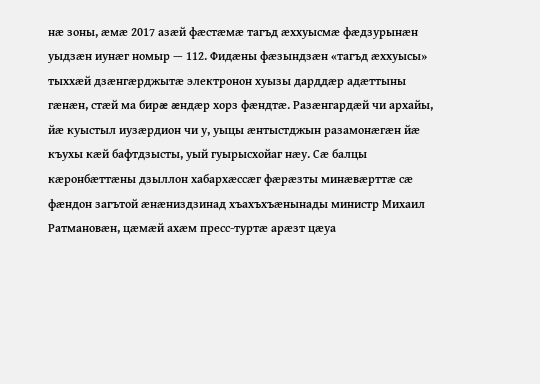нæ зоны, æмæ 2017 азæй фæстæмæ тагъд æххуысмæ фæдзурынæн уыдзæн иунæг номыр — 112. Фидæны фæзындзæн «тагъд æххуысы» тыххæй дзæнгæрджытæ электронон хуызы дарддæр адæттыны гæнæн, стæй ма бирæ æндæр хорз фæндтæ. Разæнгардæй чи архайы, йæ куыстыл иузæрдион чи у, уыцы æнтыстджын разамонæгæн йæ къухы кæй бафтдзысты, уый гуырысхойаг нæу. Сæ балцы кæронбæттæны дзыллон хабархæссæг фæрæзты минæвæрттæ сæ фæндон загътой æнæниздзинад хъахъхъæнынады министр Михаил Ратмановæн, цæмæй ахæм пресс-туртæ арæзт цæуа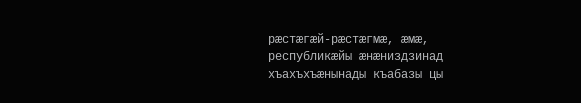рæстæгæй-рæстæгмæ, æмæ, республикæйы æнæниздзинад хъахъхъæнынады къабазы цы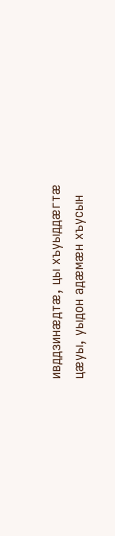ивддзинæдтæ, цы хъуыддæгтæ цæуы, уыдон адæмæн хъусын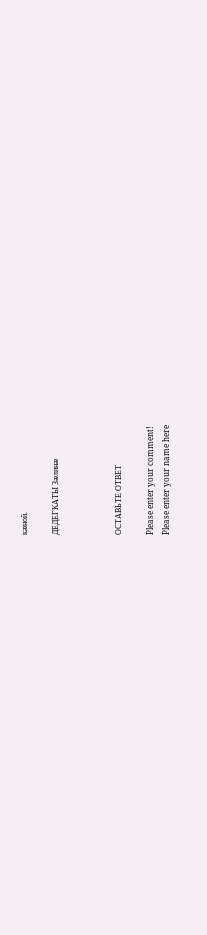кæной.

ДЕДЕГКАТЫ Зæлинæ



ОСТАВЬТЕ ОТВЕТ

Please enter your comment!
Please enter your name here